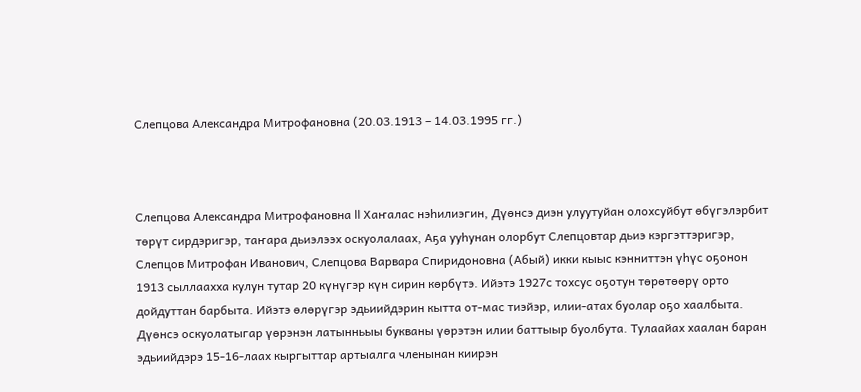Слепцова Александра Митрофановна (20.03.1913 – 14.03.1995 гг.)



Слепцова Александра Митрофановна II Хаҥалас нэһилиэгин, Дүөнсэ диэн улуутуйан олохсуйбут өбүгэлэрбит төрүт сирдэригэр, таҥара дьиэлээх оскуолалаах, Аҕа ууһунан олорбут Слепцовтар дьиэ кэргэттэригэр, Слепцов Митрофан Иванович, Слепцова Варвара Спиридоновна (Абый) икки кыыс кэнниттэн үһүс оҕонон 1913 сыллаахха кулун тутар 20 күнүгэр күн сирин көрбүтэ. Ийэтэ 1927с тохсус оҕотун төрөтөөрү орто дойдуттан барбыта. Ийэтэ өлөрүгэр эдьиийдэрин кытта от-мас тиэйэр, илии-атах буолар оҕо хаалбыта. Дүөнсэ оскуолатыгар үөрэнэн латынньыы букваны үөрэтэн илии баттыыр буолбута. Тулаайах хаалан баран эдьиийдэрэ 15-16-лаах кыргыттар артыалга членынан киирэн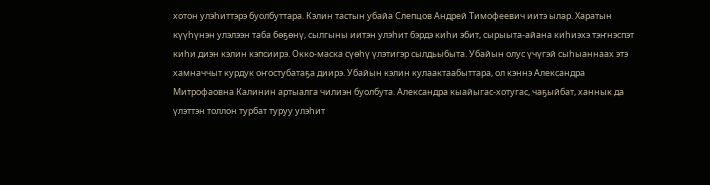хотон улэһиттэрэ буолбуттара. Кэлин тастын убайа Слепцов Андрей Тимофеевич иитэ ылар. Харатын күүһүнэн улэлээн таба бөҕөнү, сылгыны иитэн улэһит бэрдэ киһи эбит, сырыыта-айана киһиэхэ тэҥнэспэт киһи диэн кэлин кэпсиирэ. Окко-маска сүөһү үлэтигэр сылдьыбыта. Убайын олус үчүгэй сыһыаннаах этэ хамначчыт курдук оҥостубатаҕа диирэ. Убайын кэлин кулаактаабыттара, ол кэннэ Александра Митрофаовна Калинин артыалга чилиэн буолбута. Александра кыайыгас-хотугас, чаҕыйбат, ханнык да үлэттэн толлон турбат туруу улэһит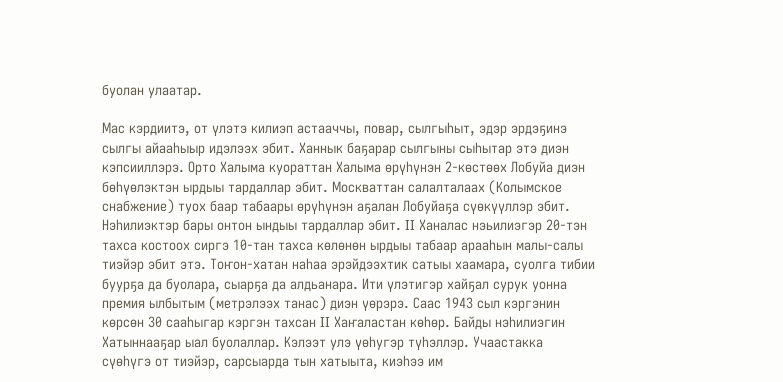буолан улаатар.

Мас кэрдиитэ, от үлэтэ килиэп астааччы, повар, сылгыһыт, эдэр эрдэҕинэ сылгы айааһыыр идэлээх эбит. Ханнык баҕарар сылгыны сыһытар этэ диэн кэпсииллэрэ. Орто Халыма куораттан Халыма өрүһүнэн 2-көстөөх Лобуйа диэн бөһүөлэктэн ырдыы тардаллар эбит. Москваттан салалталаах (Колымское снабжение) туох баар табаары өрүһүнэн аҕалан Лобуйаҕа сүөкүүллэр эбит. Нэһилиэктэр бары онтон ындыы тардаллар эбит. II Ханалас нэьилиэгэр 20-тэн тахса костоох сиргэ 10-тан тахса көлөнөн ырдыы табаар арааһын малы-салы тиэйэр эбит этэ. Тоҥон-хатан наһаа эрэйдээхтик сатыы хаамара, суолга тибии буурҕа да буолара, сыарҕа да алдьанара. Ити үлэтигэр хайҕал сурук уонна премия ылбытым (метрэлээх танас) диэн үөрэрэ. Саас 1943 сыл кэргэнин көрсөн 30 сааһыгар кэргэн тахсан II Хаҥаластан көһөр. Байды нэһилиэгин Хатыннааҕар ыал буолаллар. Кэлээт улэ үөһугэр түһэллэр. Учаастакка сүөһүгэ от тиэйэр, сарсыарда тын хатыыта, киэһээ им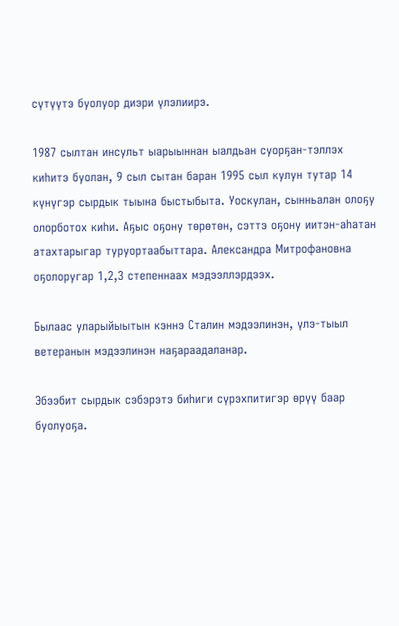сүтүүтэ буолуор диэри үлэлиирэ.

1987 сылтан инсульт ыарыыннан ыалдьан суорҕан-тэллэх киһитэ буолан, 9 сыл сытан баран 1995 сыл кулун тутар 14 күнүгэр сырдык тыына быстыбыта. Уоскулан, сынньалан олоҕу олорботох киһи. Аҕыс оҕону төрөтөн, сэттэ оҕону иитэн-аһатан атахтарыгар туруортаабыттара. Александра Митрофановна оҕолоругар 1,2,3 степеннаах мэдээллэрдээх.

Былаас уларыйыытын кэннэ Сталин мэдээлинэн, үлэ-тыыл ветеранын мэдээлинэн наҕараадаланар.

Эбээбит сырдык сэбэрэтэ биһиги сүрэхпитигэр өрүү баар буолуоҕа.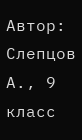Автор: Слепцов А., 9 класс